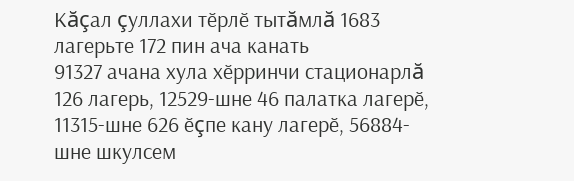Кăçал çуллахи тӗрлӗ тытăмлă 1683 лагерьте 172 пин ача канать
91327 ачана хула хӗрринчи стационарлă 126 лагерь, 12529-шне 46 палатка лагерӗ, 11315-шне 626 ӗçпе кану лагерӗ, 56884-шне шкулсем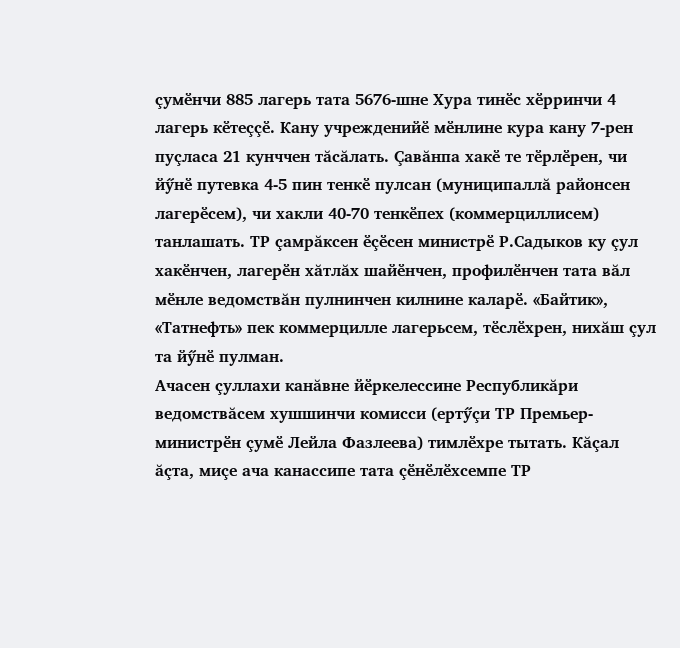çумӗнчи 885 лагерь тата 5676-шне Хура тинӗс хӗрринчи 4 лагерь кӗтеççӗ. Кану учрежденийӗ мӗнлине кура кану 7-рен пуçласа 21 кунччен тăсăлать. Çавăнпа хакӗ те тӗрлӗрен, чи йӳнӗ путевка 4-5 пин тенкӗ пулсан (муниципаллă районсен лагерӗсем), чи хакли 40-70 тенкӗпех (коммерциллисем) танлашать. ТР çамрăксен ӗçӗсен министрӗ Р.Садыков ку çул хакӗнчен, лагерӗн хăтлăх шайӗнчен, профилӗнчен тата вăл мӗнле ведомствăн пулнинчен килнине каларӗ. «Байтик», «Татнефть» пек коммерцилле лагерьсем, тӗслӗхрен, нихăш çул та йӳнӗ пулман.
Ачасен çуллахи канăвне йӗркелессине Республикăри ведомствăсем хушшинчи комисси (ертӳçи ТР Премьер-министрӗн çумӗ Лейла Фазлеева) тимлӗхре тытать. Кăçал ăçта, миçе ача канассипе тата çӗнӗлӗхсемпе ТР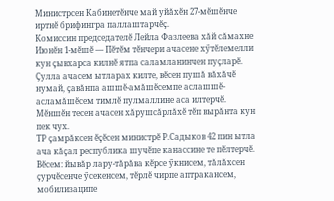Министрсен Кабинетӗнче май уйăхӗн 27-мӗшӗнче иртнӗ брифингра паллаштарчӗç.
Комиссин председателӗ Лейла Фазлеева хăй сăмахне Июнӗн 1-мӗшӗ — Пӗтӗм тӗнчери ачасене хӳтӗлемелли кун çывхарса килнӗ ятпа саламланинчен пуçларӗ. Çулла ачасем ытларах килте, вӗсен пушă вăхăчӗ нумай, çавăнпа ашшӗ-амăшӗсемпе аслашшӗ-асламăшӗсем тимлӗ пулмаллине аса илтерчӗ. Мӗншӗн тесен ачасен хăрушсăрлăхӗ тӗп вырăнта кун пек чух.
ТР çамрăксен ӗçӗсен министрӗ Р.Садыков 42 пин ытла ача кăçал республика шучӗпе канассине те пӗлтерчӗ. Вӗсем: йывăр лару-тăрăва кӗрсе ӳкнисем, тăлăхсен çурчӗсенче ӳсекенсем, тӗрлӗ чирпе аптракансем, мобилизаципе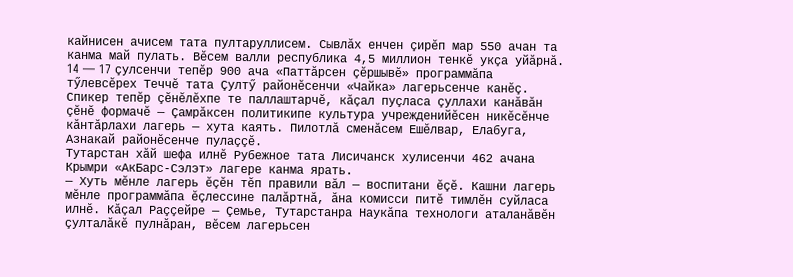кайнисен ачисем тата пултаруллисем. Сывлăх енчен çирӗп мар 550 ачан та канма май пулать. Вӗсем валли республика 4,5 миллион тенкӗ укçа уйăрнă.
14 — 17 çулсенчи тепӗр 900 ача «Паттăрсен çӗршывӗ» программăпа тӳлевсӗрех Теччӗ тата Çултӳ районӗсенчи «Чайка» лагерьсенче канӗç. Спикер тепӗр çӗнӗлӗхпе те паллаштарчӗ, кăçал пуçласа çуллахи канăвăн çӗнӗ формачӗ — Çамрăксен политикипе культура учрежденийӗсен никӗсӗнче кăнтăрлахи лагерь — хута каять. Пилотлă сменăсем Ешӗлвар, Елабуга, Азнакай районӗсенче пулаççӗ.
Тутарстан хăй шефа илнӗ Рубежное тата Лисичанск хулисенчи 462 ачана Крымри «АкБарс-Сэлэт» лагере канма ярать.
— Хуть мӗнле лагерь ӗçӗн тӗп правили вăл — воспитани ӗçӗ. Кашни лагерь мӗнле программăпа ӗçлессине палăртнă, ăна комисси питӗ тимлӗн суйласа илнӗ. Кăçал Раççейре — Çемье, Тутарстанра Наукăпа технологи аталанăвӗн çулталăкӗ пулнăран, вӗсем лагерьсен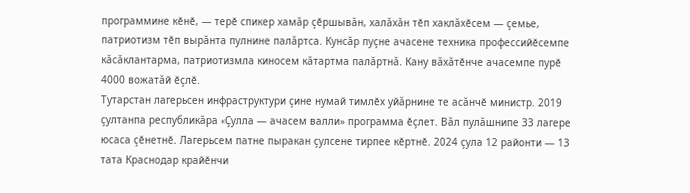программине кӗнӗ, — терӗ спикер хамăр çӗршывăн, халăхăн тӗп хаклăхӗсем — çемье, патриотизм тӗп вырăнта пулнине палăртса. Кунсăр пуçне ачасене техника профессийӗсемпе кăсăклантарма, патриотизмла киносем кăтартма палăртнă. Кану вăхăтӗнче ачасемпе пурӗ 4000 вожатăй ӗçлӗ.
Тутарстан лагерьсен инфраструктури çине нумай тимлӗх уйăрнине те асăнчӗ министр. 2019 çултанпа республикăра «Çулла — ачасем валли» программа ӗçлет. Вăл пулăшнипе 33 лагере юсаса çӗнетнӗ. Лагерьсем патне пыракан çулсене тирпее кӗртнӗ. 2024 çула 12 районти — 13 тата Краснодар крайӗнчи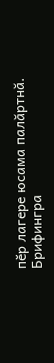пӗр лагере юсама палăртнă.
Брифингра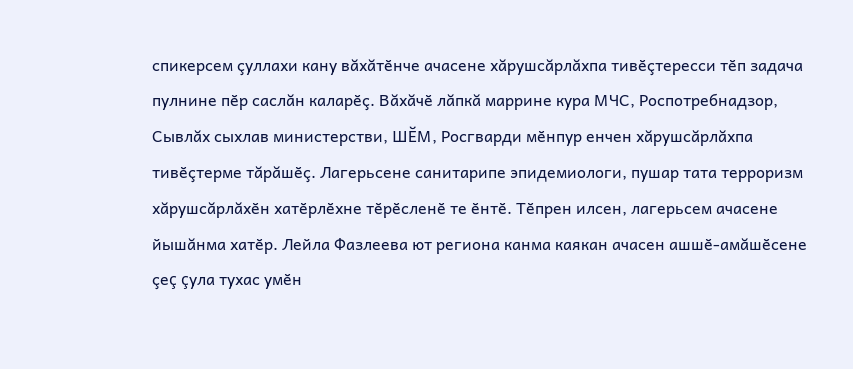спикерсем çуллахи кану вăхăтӗнче ачасене хăрушсăрлăхпа тивӗçтересси тӗп задача пулнине пӗр саслăн каларӗç. Вăхăчӗ лăпкă маррине кура МЧС, Роспотребнадзор, Сывлăх сыхлав министерстви, ШӖМ, Росгварди мӗнпур енчен хăрушсăрлăхпа тивӗçтерме тăрăшӗç. Лагерьсене санитарипе эпидемиологи, пушар тата терроризм хăрушсăрлăхӗн хатӗрлӗхне тӗрӗсленӗ те ӗнтӗ. Тӗпрен илсен, лагерьсем ачасене йышăнма хатӗр. Лейла Фазлеева ют региона канма каякан ачасен ашшӗ-амăшӗсене çеç çула тухас умӗн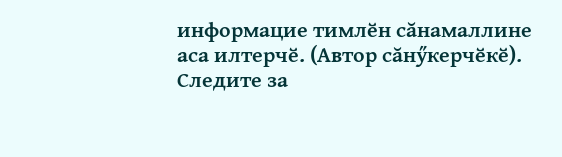информацие тимлӗн сăнамаллине аса илтерчӗ. (Автор сăнӳкерчӗкӗ).
Следите за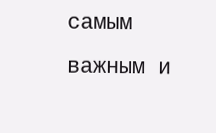самым важным и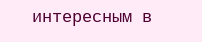интересным в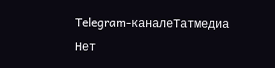Telegram-каналеТатмедиа
Нет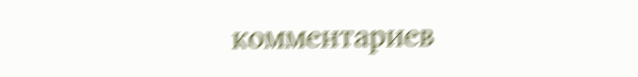комментариев